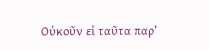Οὐκοῦν εἰ ταῦτα παρ’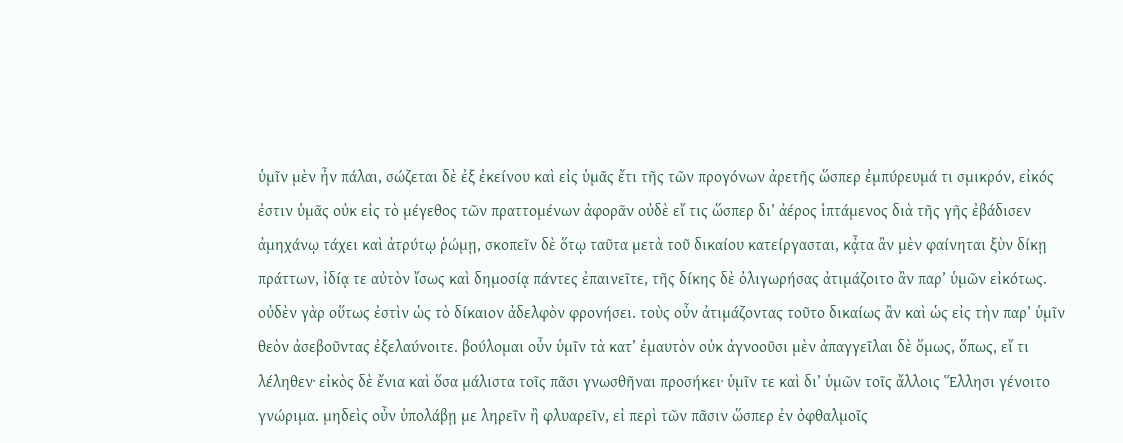ὑμῖν μὲν ἦν πάλαι, σώζεται δὲ ἐξ ἐκείνου καὶ εἰς ὑμᾶς ἔτι τῆς τῶν προγόνων ἀρετῆς ὥσπερ ἐμπύρευμά τι σμικρόν, εἰκός ἐστιν ὑμᾶς οὐκ εἰς τὸ μέγεθος τῶν πραττομένων ἀφορᾶν οὐδὲ εἴ τις ὥσπερ δι’ ἀέρος ἱπτάμενος διὰ τῆς γῆς ἐβάδισεν ἀμηχάνῳ τάχει καὶ ἀτρύτῳ ῥώμῃ, σκοπεῖν δὲ ὅτῳ ταῦτα μετὰ τοῦ δικαίου κατείργασται, κᾆτα ἂν μὲν φαίνηται ξὺν δίκῃ πράττων, ἰδίᾳ τε αὐτὸν ἴσως καὶ δημοσίᾳ πάντες ἐπαινεῖτε, τῆς δίκης δὲ ὀλιγωρήσας ἀτιμάζοιτο ἂν παρ’ ὑμῶν εἰκότως. οὐδὲν γὰρ οὕτως ἐστὶν ὡς τὸ δίκαιον ἀδελφὸν φρονήσει. τοὺς οὖν ἀτιμάζοντας τοῦτο δικαίως ἂν καὶ ὡς εἰς τὴν παρ’ ὑμῖν θεὸν ἀσεβοῦντας ἐξελαύνοιτε. βούλομαι οὖν ὑμῖν τὰ κατ’ ἐμαυτὸν οὐκ ἀγνοοῦσι μὲν ἀπαγγεῖλαι δὲ ὅμως, ὅπως, εἴ τι λέληθεν· εἰκὸς δὲ ἔνια καὶ ὅσα μάλιστα τοῖς πᾶσι γνωσθῆναι προσήκει· ὑμῖν τε καὶ δι’ ὑμῶν τοῖς ἄλλοις Ἕλλησι γένοιτο γνώριμα. μηδεὶς οὖν ὑπολάβῃ με ληρεῖν ἢ φλυαρεῖν, εἰ περὶ τῶν πᾶσιν ὥσπερ ἐν ὀφθαλμοῖς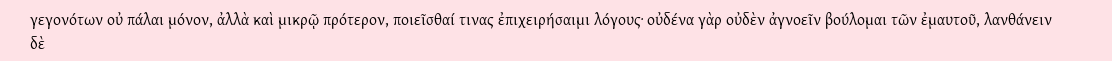γεγονότων οὐ πάλαι μόνον, ἀλλὰ καὶ μικρῷ πρότερον, ποιεῖσθαί τινας ἐπιχειρήσαιμι λόγους· οὐδένα γὰρ οὐδὲν ἀγνοεῖν βούλομαι τῶν ἐμαυτοῦ, λανθάνειν δὲ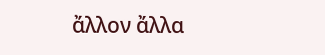ἄλλον ἄλλα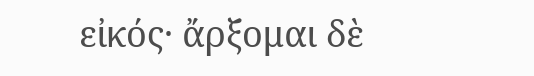εἰκός· ἄρξομαι δὲ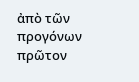ἀπὸ τῶν προγόνων πρῶτον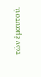τῶν ἐμαυτοῦ.